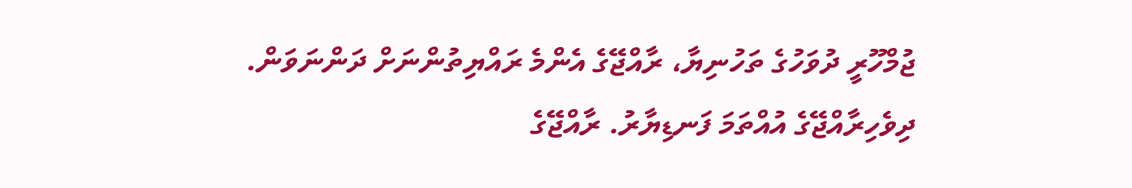ޖުމްހޫރީ ދުވަހުގެ ތަހުނިޔާ، ރާއްޖޭގެ އެންމެ ރައްޔިތުންނަށް ދަންނަވަން.
ދިވެހިރާއްޖޭގެ އުއްތަމަ ފަނޑިޔާރު. ރާއްޖޭގެ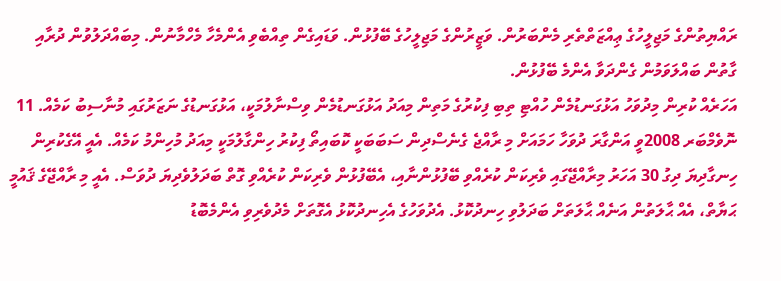ރައްޔިތުންގެ މަޖިލީހުގެ ޢިއްޒަތްތެރި މެންބަރުން. ވަޒީރުންގެ މަޖިލީހުގެ ބޭފުޅުން. ވަޑައިގެން ތިއްބެވި އެންމެހާ މެހްމާނުން. މިބައްދަލުވުން ދުރާއި ގާތުން ބައްލަވަމުން ގެންދަވާ އެންމެ ބޭފުޅުން.
އަހަރެއް ކުރިން މިދުވަހު އަޅުގަނޑުމެން ހުއްޓި ތިބި ފިކުރުގެ މަތިން މިއަދު އަޅުގަނޑުމެން ވިސްނާލުމަކީ، އަޅުގަނޑުގެ ނަޒަރުގައި މުނާސިބު ކަމެއް. 11 ނޮވެމްބަރ 2008ވީ އަންގާރަ ދުވަހާ ހަމައަށް މި ރާއްޖެ ގެނެސްދިން ސަބަބަކީ ކޮބައިތޯ ފިކުރު ހިންގާލުމަކީ މިއަދު މުހިންމު ކަމެއް. އެއީ އޭގެކުރިން ހިނގާދިޔަ ދިގު 30 އަހަރު މިރާއްޖޭގައި ވެރިކަން ކުރެއްވި ބޭފުޅުންނާއި، އެބޭފުޅުން ވެރިކަން ކުރެއްވި ގޮތް ބަދަލުވެދިޔަ ދުވަސް. އެއީ މި ރާއްޖޭގެ ޤައުމީ ޙަޔާތް، އެއް ޙާލަތުން އަނެއް ޙާލަތަށް ބަދަލުވި ހިނދުކޮޅު. އެދުވަހުގެ އެހިނދުކޮޅު އެގޮތަށް މެދުވެރިވި އެންމެބޮޑު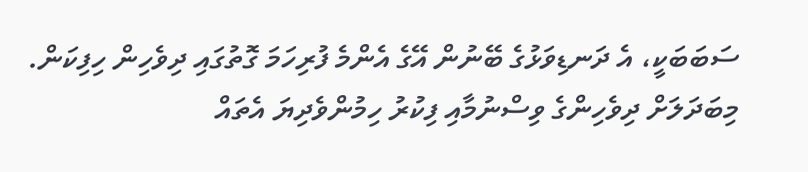ސަބަބަކީ، އެ ދަނޑިވަޅުގެ ބޭނުން އޭގެ އެންމެ ފުރިހަމަ ގޮތުގައި ދިވެހިން ހިފިކަން. މިބަދަލަށް ދިވެހިންގެ ވިސްނުމާއި ފިކުރު ހިމުންވެދިޔަ އެތައް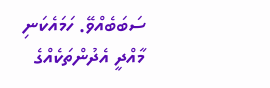ސަބަބެއްވޭ. ހަމައެކަނި މާއްދީ އެދުންތަކެއްގެ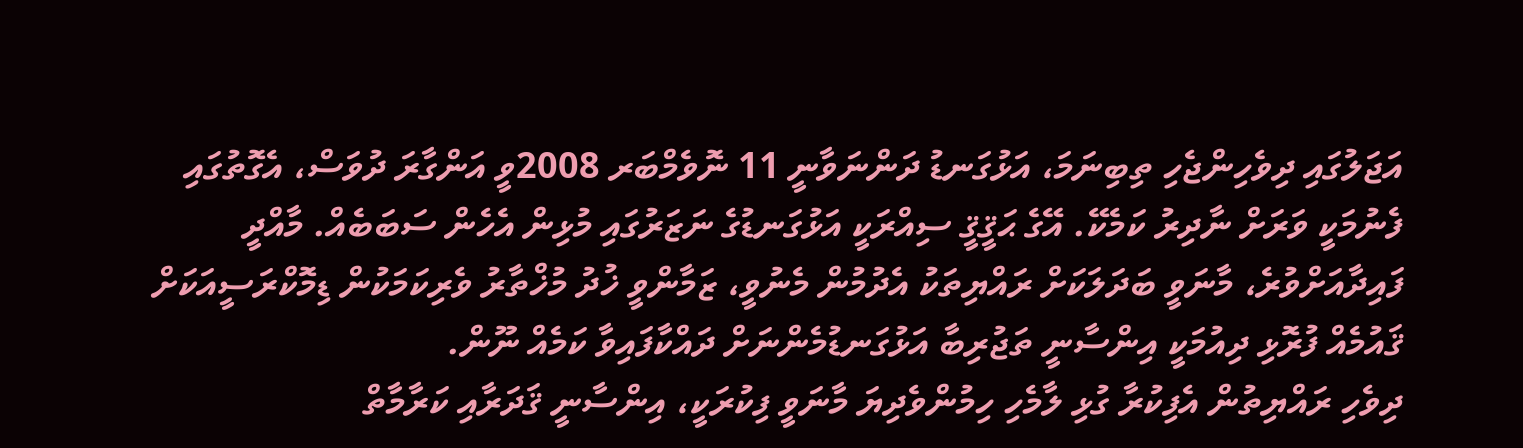އަޖަލުގައި ދިވެހިންޖެހި ތިބިނަމަ، އަޅުގަނޑު ދަންނަވާނީ 11 ނޮވެމްބަރ 2008ވީ އަންގާރަ ދުވަސް، އެގޮތުގައި ފެނުމަކީ ވަރަށް ނާދިރު ކަމެކޭ. އޭގެ ޙަޤީޤީ ސިއްރަކީ އަޅުގަނޑުގެ ނަޒަރުގައި މުޅިން އެހެން ސަބަބެއް. މާއްދީ ފައިދާއަށްވުރެ، މާނަވީ ބަދަލަކަށް ރައްޔިތަކު އެދުމުން މެނުވީ، ޒަމާންވީ ޚުދު މުޚްތާރު ވެރިކަމަކުން ޑިމޮކްރަސީއަކަށް ޤައުމެއް ފުރޮޅި ދިއުމަކީ އިންސާނީ ތަޖުރިބާ އަޅުގަނޑުމެންނަށް ދައްކާފައިވާ ކަމެއް ނޫން.
ދިވެހި ރައްޔިތުން އެފިކުރާ ގުޅި ލާމެހި ހިމުންވެދިޔަ މާނަވީ ފިކުރަކީ، އިންސާނީ ޤަދަރާއި ކަރާމާތް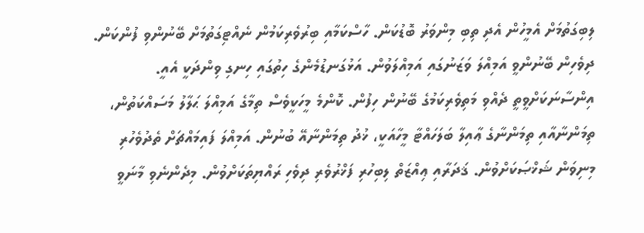ލިބިގަތުމަށް އެމީހުން އެދި ތިބި މިންވަރު ބޮޑުކަން. ހާސްކަމާއި ބިރުވެރިކަމުން ނެއްޓިގަތުމަށް ބޭނުންވި ފުންކަން. ދިވެހިން ބޭނުންވީ އަމިއްލަ ވަޒަނުގައި އަމިއްލަވުން. އަޅުގަނޑުމެންގެ ހިތުގައި ހިނގި ވިންދަކީ އެއީ. އިންސާނަކަށްވީތީ ދެއްވި މަތިވެރިކަމުގެ ބޭނުން ހިފުން. ކޮންމެ މީހަކީވެސް ތިމާގެ އަމިއްލަ ޙަލާލު މަސައްކަތުން، ތިމަންނާއާއި ތިމަންނާގެ ޢާއިލާ ބަލަހައްޓާ މީހާއަކީ، ޚުދު ތިމަންނާއޭ ބުނުން. އަމިއްލަ ފައިމައްޗަށް ތެދުވެހުރި މިނިވަން ޝަޚްޞަކަށްވުން. ޤަދަރާއި ޢިއްޒަތް ލިބިހުރި ފަޚްރުވެރި ދިވެހި ރައްޔިތަކަށްވުން. މިދެންނެވި މާނަވީ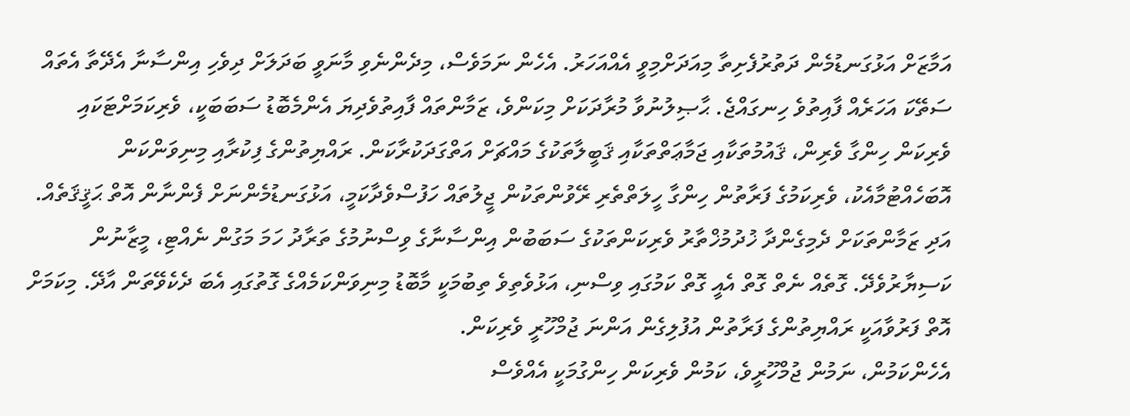އަމާޒަށް އަޅުގަނޑުމެން ދަތުރުފެށިތާ މިއަދަށްމިވީ އެއްއަހަރު. އެހެން ނަމަވެސް، މިދެންނެވި މާނަވީ ބަދަލަށް ދިވެހި އިންސާނާ އެދޭތާ އެތައް ސަތޭކަ އަހަރެއް ފާއިތުވެ ހިނގައްޖެ. ޙާޞިލުނުވާ މުރާދަކަށް މިކަންވެ، ޒަމާންތައް ފާއިތުވެދިޔަ އެންމެބޮޑު ސަބަބަކީ، ވެރިކަމަށްޓަކައި ވެރިކަން ހިންގާ ވެރިން، ޤައުމުތަކާއި ޖަމާޢަތްތަކާއި ޤަބީލާތަކުގެ މައްޗަށް އަތްގަދަކުރާކަން. ރައްޔިތުންގެ ފިކުރާއި މިނިވަންކަން އޮބަހެއްޓުމާއެކު، ވެރިކަމުގެ ފަރާތުން ހިންގާ ހީލަތްތެރި ރޭވުންތަކުން ޖީލުތައް ހަފުސްވެދާކަމީ، އަޅުގަނޑުމެންނަށް ފެންނާން އޮތް ޙަޤީޤަތެއް. އަދި ޒަމާންތަކަށް ދެމިގެންދާ ޚުދުމުޚްތާރު ވެރިކަންތަކުގެ ސަބަބުން އިންސާނާގެ ވިސްނުމުގެ ތަރާދު ހަމަ މަގުން ނެއްޓި، މީޒާނުން ކަސިޔާރުވެދޭ. ގޮތެއް ނެތް ގޮތް އެއީ ގޮތް ކަމުގައި ވިސްނި، އަޅުވެތިވެ ތިބުމަކީ މާބޮޑު މިނިވަންކަމެއްގެ ގޮތުގައި އެބަ ދެކެވޭތަން އާދޭ. މިކަމަށް އޮތް ފަރުވާއަކީ ރައްޔިތުންގެ ފަރާތުން އުފުލިގެން އަންނަ ޖުމްހޫރީ ވެރިކަން.
އެހެންކަމުން، ނަމުން ޖުމްހޫރީވެ، ކަމުން ވެރިކަން ހިންގުމަކީ އެއްވެސް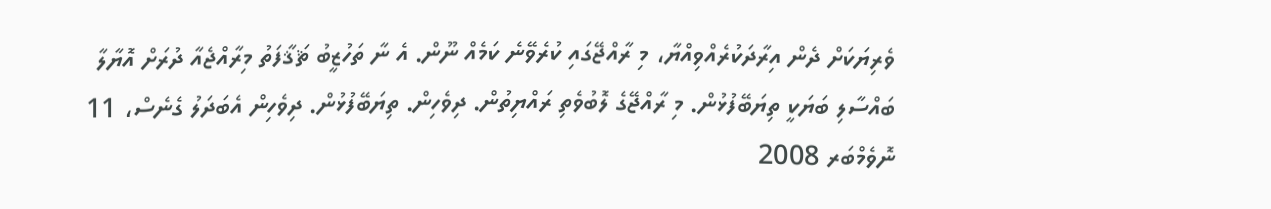ވެރިޔަކަށް ދެން އިރާދަކުރެއްވިއްޔާ، މި ރާއްޖޭގައި ކުރެވޭނެ ކަމެއް ނޫން. އެ ނާ ތަހުޒީބު ޘަޤާފަތު މިރާއްޖެއާ ދުރަށް އޮޔާލާ ބައްސާލި ބަޔަކީ ތިޔަބޭފުޅުން. މި ރާއްޖޭގެ ލޮބުވެތި ރައްޔިތުން. ދިވެހިން. ތިޔަބޭފުޅުން. ދިވެހިން އެބަދަލު ގެނެސް، 11 ނޮވެމްބަރ 2008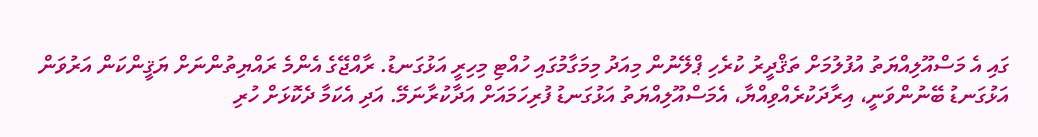ގައި އެ މަސްއޫލިއްޔަތު އުފުލުމަށް ތަޤްދީރު ކުރެހި ޕްލޭނުން މިއަދު މިމަގާމުގައި ހުއްޓި މިހިރީ އަޅުގަނޑު. ރާއްޖޭގެ އެންމެ ރައްޔިތުންނަށް ޔަޤީންކަން އަރުވަން އަޅުގަނޑު ބޭނުންވަނީ، އިރާދަކުރެއްވިއްޔާ، އެމަސްއޫލިއްޔަތު އަޅުގަނޑު ފުރިހަމައަށް އަދާކުރާނަމޭ. އަދި އެކަމާ ދެކޮޅަށް ހުރި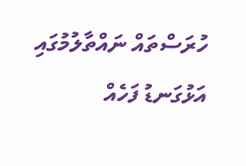ހުރަސްތައް ނައްތާލުމުގައި އަޅުގަނޑު ފަހެއް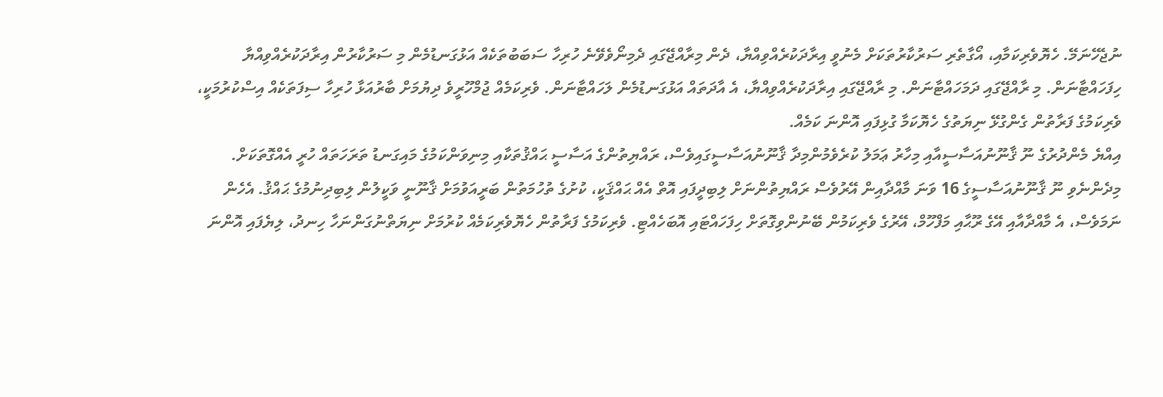ނުޖެހޭނަމޭ. ހެޔޮވެރިކަމާއި، އޯގާތެރި ސަރުކާރުތަކަށް މެނުވީ އިރާދަކުރެއްވިއްޔާ، ދެން މިރާއްޖޭގައި ދެމިނޯވެވޭނެ ހުރިހާ ސަބަބުތަކެއް އަޅުގަނޑުމެން މި ސަރުކާރުން އިރާދަކުރެއްވިއްޔާ ހިފަހައްޓާނަން. މި ރާއްޖޭގައި ދަމަހައްޓާނަން. މި ރާއްޖޭގައި އިރާދަކުރެއްވިއްޔާ، އެ އާދަތައް އަޅުގަނޑުމެން ލަހައްޓާނަން. ވެރިކަމެއް ޖުމްހޫރީވެ ދިޔުމަށް ބާރުއަޅާ ހުރިހާ ސިފަތަކެއް އިސްކުރުމަކީ، ވެރިކަމުގެ ފަރާތުން ގެންގުޅޭ ނިޔަތުގެ ހެޔޮކަމާ ގުޅިފައި އޮންނަ ކަމެއް.
އިއްޔެ މެންދުރުގެ ނޫ ޤާނޫނުއަސާސީއާއި މިހާރު ޢަމަލު ކުރެވެމުންމިދާ ޤާނޫނުއަސާސީގައިވެސް، ރައްޔިތުންގެ އަސާސީ ޙައްޤުތަކާއި މިނިވަންކަމުގެ މައިގަނޑު ތަރަހަތައް ހުރީ އެއްގޮތަކަށް. މިދެންނެވި ނޫ ޤާނޫނުއަސާސީގެ 16 ވަނަ މާއްދާއިން އޭރުވެސް ރައްޔިތުންނަށް ލިބިދީފައި އޮތް އެއް ޙައްޤަކީ، ކުށުގެ ތުހުމަތުން ބަރީއަވުމަށް ޤާނޫނީ ވަކީލުން ލިބިދިނުމުގެ ޙައްޤު. އެހެން ނަމަވެސް، އެ މާއްދާއާއި އޭގެ ރޫޙާއި މަފްހޫމް، އޭރުގެ ވެރިކަމުން ބޭނުންވިގޮތަށް ހިފަހައްޓައި އޮބަހެއްޓި. ވެރިކަމުގެ ފަރާތުން ހެޔޮވެރިކަމެއް ކުރުމަށް ނިޔަތްނުގަންނަހާ ހިނދު، ލިޔެފައި އޮންނަ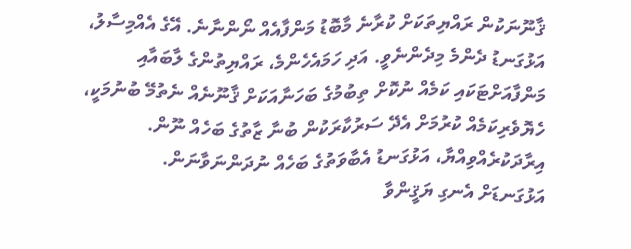ޤާނޫނަކުން ރައްޔިތަކަށް ކުރާނެ މާބޮޑު މަންފާއެއް ނޯންނާނެ. އޭގެ އެއްމިސާލު، އަޅުގަނޑު ދެންމެ މިދެންނެވީ. އަދި ހަމައެހެންމެ، ރައްޔިތުންގެ ލާބައާއި މަންފާއަށްޓަކައި ކަމެއް ނުކޮށް ތިބުމުގެ ބަހަނާއަކަށް ޤާނޫނެއް ނެތުމޭ ބުނުމަކީ، ހެޔޮވެރިކަމެއް ކުރުމަށް އެދޭ ސަރުކާރަކުން ބުނާ ޒާތުގެ ބަހެއް ނޫން. އިރާދަކުރެއްވިއްޔާ، އަޅުގަނޑު އެބާވަތުގެ ބަހެއް ނުދަންނަވާނަން.
އަޅުގަނޑަށް އެނގި ޔަޤީންވާ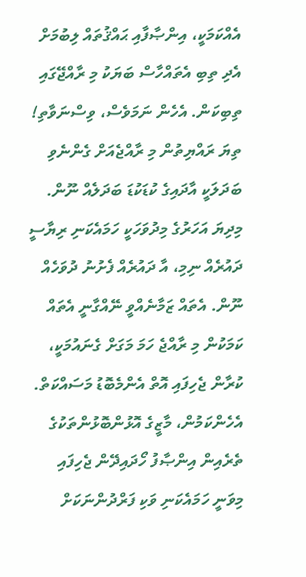އެއްކަމަކީ، އިންޞާފާއި ޙައްޤުތައް ލިބުމަށް އެދި ތިބި އެތައްހާސް ބަޔަކު މި ރާއްޖޭގައި ތިބިކަން. އެހެން ނަމަވެސް، ވިސްނަވާތި! ތިޔަ ރައްޔިތުން މި ރާއްޖެއަށް ގެންނެވި ބަދަލަކީ އާދައިގެ ކުޑަކުޑަ ބަދަލެއް ނޫން. މިދިޔަ އަހަރުގެ މިދުވަހަކީ ހަމައެކަނި ރިޔާސީ ދައުރެއް ނިމި، އާ ދައުރެއް ފެށުނު ދުވަހެއް ނޫން. އެތައް ޒަމާނެއްވީ ނޭއްގާނީ އެތައް ކަމަކުން މި ރާއްޖެ ހަމަ މަގަށް ގެނައުމަކީ، ކުރާން ޖެހިފައި އޮތް އެންމެބޮޑު މަސައްކަތް. އެހެންކަމުން، މާޒީގެ އޮޅުންބޮޅުންތަކުގެ ތެރެއިން އިންޞާފު ހޯދައިދޭން ޖެހިފައި މިވަނީ ހަމައެކަނި ވަކި ފަރްދުންނަކަށް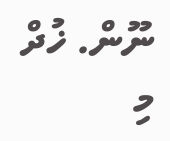ނޫން. ޚުދް މި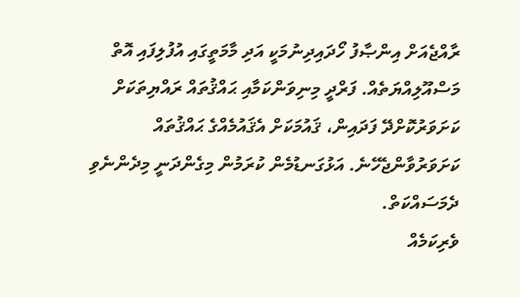ރާއްޖެއަށް އިންޞާފު ހޯދައިދިނުމަކީ އަދި މާމަތީގައި އުފުލިފައި އޮތް މަސްއޫލިއްޔަތެއް. ފަރްދީ މިނިވަންކަމާއި ޙައްޤުތައް ރައްޔިތަކަށް ކަށަވަރުކޮށްދޭ ފަދައިން، ޤައުމަކަށް އެޤައުމެއްގެ ޙައްޤުތައް ކަށަވަރުވާންޖެހޭނެ. އަޅުގަނޑުމެން ކުރަމުން މިގެންދަނީ މިދެންނެވި ދެމަސައްކަތް.
ވެރިކަމެއް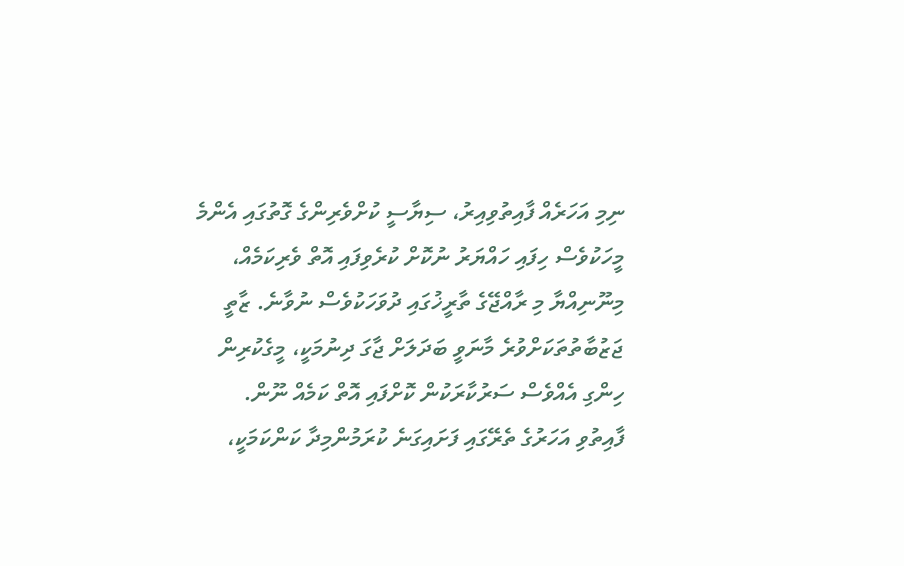ނިމި އަހަރެއް ފާއިތުވިއިރު، ސިޔާސީ ކުށްވެރިންގެ ގޮތުގައި އެންމެ މީހަކުވެސް ހިފައި ހައްޔަރު ނުކޮށް ކުރެވިފައި އޮތް ވެރިކަމެއް، މިނޫނިއްޔާ މި ރާއްޖޭގެ ތާރީޚުގައި ދުވަހަކުވެސް ނުވާނެ. ޒާތީ ޖަޒުބާތުތަކަށްވުރެ މާނަވީ ބަދަލަށް ޖާގަ ދިނުމަކީ، މީގެކުރިން ހިންގި އެއްވެސް ސަރުކާރަކުން ކޮށްފައި އޮތް ކަމެއް ނޫން.
ފާއިތުވި އަހަރުގެ ތެރޭގައި ފަށައިގަނެ ކުރަމުންމިދާ ކަންކަމަކީ،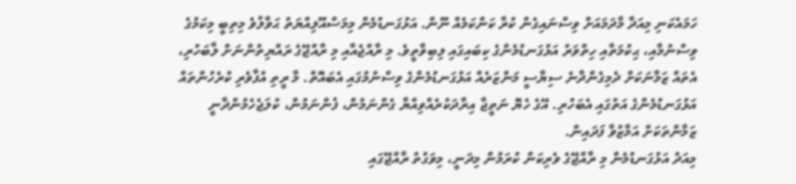ހަމައެކަނި މިއަދާ މާދަމައަށް ވިސްނައިގެން ކުރާ ކަންކަމެއް ނޫން. އަޅުގަނޑުމެން މިމަސްއޫލިއްޔަތު ޙަވާލުވެ މިތިބީ މިކަމުގެ ވިސްނުމާއި، ޙިކުމަތާއި ހިތްވަރު އަޅުގަނޑުމެންގެ ކިބައިގައި ލިބިވާތީވެ. މި ރާއްޖެއާއި މި ރާއްޖޭގެ ރައްޔިތުންނަށް ލާބަހުރި، އެތައް ޒަމާނަކަށް ދެމިގެންދާނެ ސިޔާސީ މަންޒަރެއް އަޅުގަނޑުމެންގެ ވިސްނުމުގައި އެބައޮތް. މާ ރީތި އުފާވެރި ކުރެހުންތައް އަޅުގަނޑުމެންގެ އަތުގައި އެބަހުރި. އޭގެ ހެޔޮ ނަތީޖާ އިރާދަކުރެއްވިއްޔާ ގެންނަމުން، ފެންނަމުން، ކުލަޖެހެމުންދާނީ ޒަމާންތަކަށް އަމާޒުވާ ފަދައިން.
މިއަދު އަޅުގަނޑުމެން މި ރާއްޖޭގެ ވެރިކަން ކުރަމުން މިދަނީ، މިވަގުތު ރާއްޖޭގައި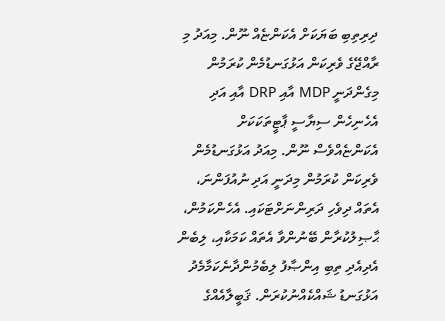ދިރިތިބި ބަޔަކަށް އެކަންޏެއް ނޫން. މިއަދު މި ރާއްޖޭގެ ވެރިކަން އަޅުގަނޑުމެން ކުރަމުން މިގެންދަނީ MDP އާއި DRP އާއި އަދި އެހެނިހެން ސިޔާސީ ޕާޓީތަކަކަށް އެކަންޏެއްވެސް ނޫން. މިއަދު އަޅުގަނޑުމެން ވެރިކަން ކުރަމުން މިދަނީ އަދި ނުއުފަންނަ، އެތައް ދިވެހި ދަރިންނަށްޓަކައި. އެހެންކަމުން، ޙާޞިލުކުރާން ބޭނުންވާ އެތައް ކަމަކާއި، ލިބެން އެދިއެދި ތިބި އިންޞާފު ލިބެމުންދާނެކަމާމެދު އަޅުގަނޑު ޝައްކެއްނުކުރަން. ޤަބީލާއެއްގެ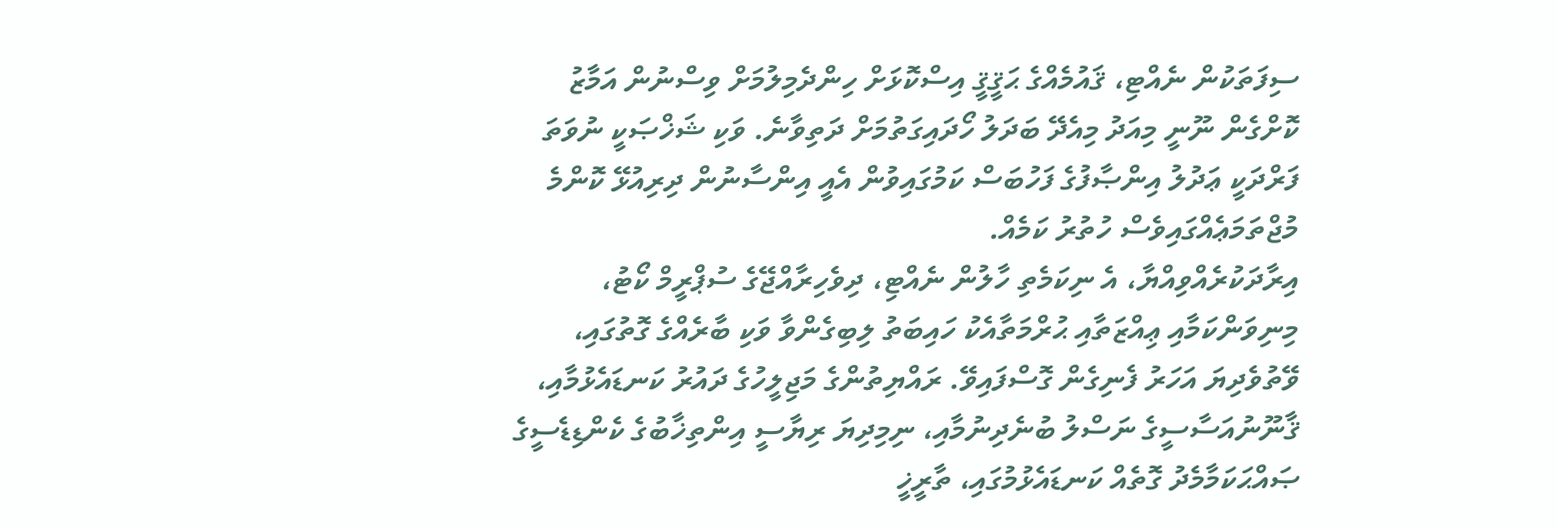ސިފަތަކުން ނެއްޓި، ޤައުމެއްގެ ޙަޤީޤީ އިސްކޮޅަށް ހިންދެމިލުމަށް ވިސްނުން އަމާޒު ކޮށްގެން ނޫނީ މިއަދު މިއެދޭ ބަދަލު ހޯދައިގަތުމަށް ދަތިވާނެ. ވަކި ޝަޚްޞަކީ ނުވަތަ ފަރްދަކީ ޢަދުލު އިންޞާފުގެ ފަހުބަސް ކަމުގައިވުން އެއީ އިންސާނުން ދިރިއުޅޭ ކޮންމެ މުޖްތަމަޢެއްގައިވެސް ހުތުރު ކަމެއް.
އިރާދަކުރެއްވިއްޔާ، އެ ނިކަމެތި ހާލުން ނެއްޓި، ދިވެހިރާއްޖޭގެ ސުޕްރީމް ކޯޓު، މިނިވަންކަމާއި ޢިއްޒަތާއި ޙުރްމަތާއެކު ހައިބަތު ލިބިގެންވާ ވަކި ބާރެއްގެ ގޮތުގައި، ވޭތުވެދިޔަ އަހަރު ފެނިގެން ގޮސްފައިވޭ. ރައްޔިތުންގެ މަޖިލީހުގެ ދައުރު ކަނޑައެޅުމާއި، ޤާނޫނުއަސާސީގެ ނަސްލު ބުނެދިނުމާއި، ނިމިދިޔަ ރިޔާސީ އިންތިޚާބުގެ ކެންޑިޑެސީގެ ޞައްޙަކަމާމެދު ގޮތެއް ކަނޑައެޅުމުގައި، ތާރީޚީ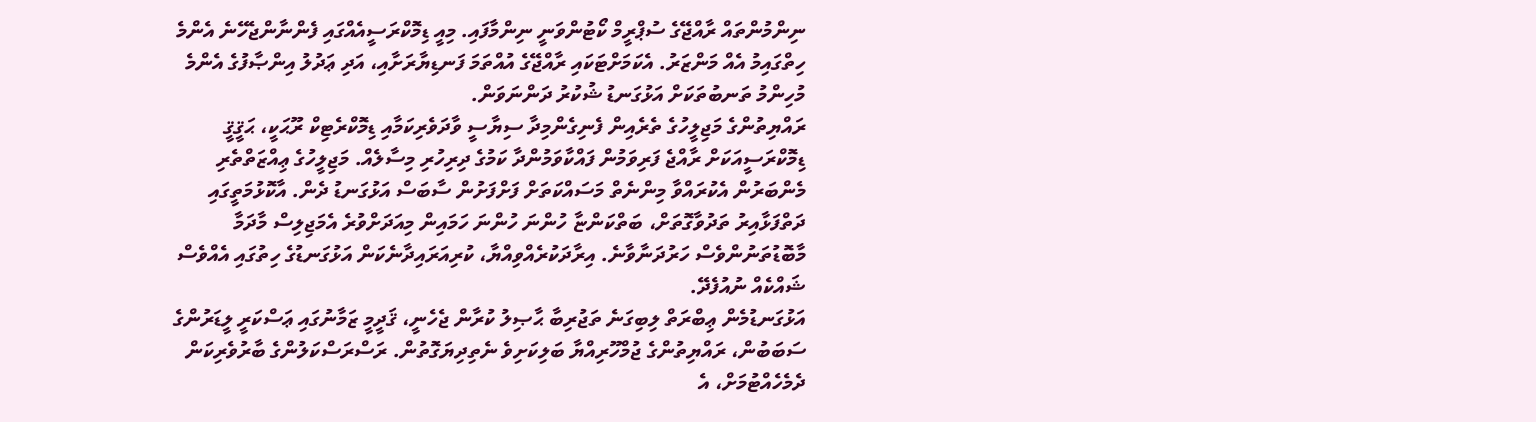ނިންމުންތައް ރާއްޖޭގެ ސުޕްރީމް ކޯޓުންވަނީ ނިންމާފައި. މިއީ ޑިމޮކްރަސީއެއްގައި ފެންނާންޖެހޭނެ އެންމެ ހިތްގައިމު އެއް މަންޒަރު. އެކަމަށްޓަކައި ރާއްޖޭގެ އުއްތަމަ ފަނޑިޔާރަށާއި، އަދި ޢަދުލު އިންޞާފުގެ އެންމެ މުހިންމު ތަނބުތަކަށް އަޅުގަނޑު ޝުކުރު ދަންނަވަން.
ރައްޔިތުންގެ މަޖިލީހުގެ ތެރެއިން ފެނިގެންމިދާ ސިޔާސީ ވާދަވެރިކަމާއި ޑިމޮކްރެޓިކް ރޫޙަކީ، ޙަޤީޤީ ޑިމޮކްރަސީއަކަށް ރާއްޖެ ފަރިވަމުން ފައްކާވަމުންދާ ކަމުގެ ދިރިހުރި މިސާލެއް. މަޖިލީހުގެ ޢިއްޒަތްތެރި މެންބަރުން އެކުރައްވާ މިންނެތް މަސައްކަތަށް ފަށްފަށުން ސާބަސް އަޅުގަނޑު ދެން. އާކޮޅުމަތީގައި ދަތްފަޅާއިރު ތަދުވާގޮތަށް، ބަތްކަންޏާ ހުންނަ ހުންނަ ހަމައިން މިއަދަށްވުރެ އެމަޖިލިސް މާދަމާ މާބޮޑުތަނުންވެސް ހަރުދަނާވާނެ. އިރާދަކުރެއްވިއްޔާ، ކުރިއަރައިދާނެކަން އަޅުގަނޑުގެ ހިތުގައި އެއްވެސް ޝައްކެއް ނުއުފެދޭ.
އަޅުގަނޑުމެން ޢިބްރަތް ލިބިގަނެ ތަޖުރިބާ ޙާޞިލު ކުރާން ޖެހެނީ، ޤަދީމީ ޒަމާނުގައި ޢަސްކަރީ ލީޑަރުންގެ ސަބަބުން، ރައްޔިތުންގެ ޖުމްހޫރިއްޔާ ބަލިކަށިވެ ނެތިދިޔަގޮތުން. ރަސްރަސްކަލުންގެ ބާރުވެރިކަން ދެމެހެއްޓުމަށް، އެ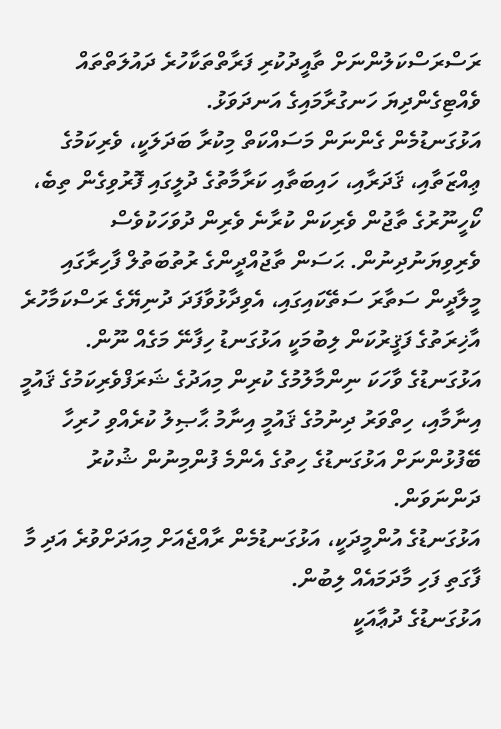ރަސްރަސްކަލުންނަށް ތާއީދުކުރި ފަރާތްތަކާހުރެ ދައުލަތްތައް ވެއްޓިގެންދިޔަ ހަނގުރާމައިގެ އަނދަވަޅު.
އަޅުގަނޑުމެން ގެންނަން މަސައްކަތް މިކުރާ ބަދަލަކީ، ވެރިކަމުގެ ޢިއްޒަތާއި، ޤަދަރާއި، ހައިބަތާއި ކަރާމާތުގެ ދުލީގައި ފޮރުވިގެން ތިބެ، ކޯހީނޫރުގެ ތާޖުން ވެރިކަން ކުރާނެ ވެރިން ދުވަހަކުވެސް ވެރިވިޔަނުދިނުން. ޙަސަން ތާޖުއްދީންގެ ރުތުބަތުލް ފާހިރާގައި މީލާދީން ސަތާރަ ސަތޭކައިގައި، އެވިދާޅުވާފަދަ ދުނިޔޭގެ ރަސްކަމާހުރެ އާޚިރަތުގެ ފަޤީރުކަން ލިބުމަކީ އަޅުގަނޑު ހިފާނޭ މަގެއް ނޫން.
އަޅުގަނޑުގެ ވާހަކަ ނިންމާލުމުގެ ކުރިން މިއަދުގެ ޝަރަފްވެރިކަމުގެ ޤައުމީ އިނާމާއި، ހިތްވަރު ދިނުމުގެ ޤައުމީ އިނާމު ޙާޞިލު ކުރެއްވި ހުރިހާ ބޭފުޅުންނަށް އަޅުގަނޑުގެ ހިތުގެ އެންމެ ފުންމިނުން ޝުކުރު ދަންނަވަން.
އަޅުގަނޑުގެ އުންމީދަކީ، އަޅުގަނޑުމެން ރާއްޖެއަށް މިއަދަށްވުރެ އަދި މާ ފާގަތި ފަހި މާދަމައެއް ލިބުން.
އަޅުގަނޑުގެ ދުޢާއަކީ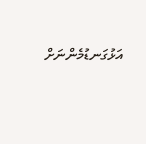އަޅުގަނޑުމެންނަށް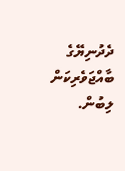ދެދުނިޔޭގެ ބާއްޖަވެރިކަން ލިބުން.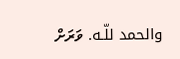والحمد للّـه. ވަރަށް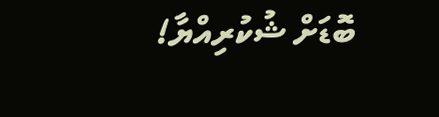ބޮޑަށް ޝުކުރިއްޔާ!